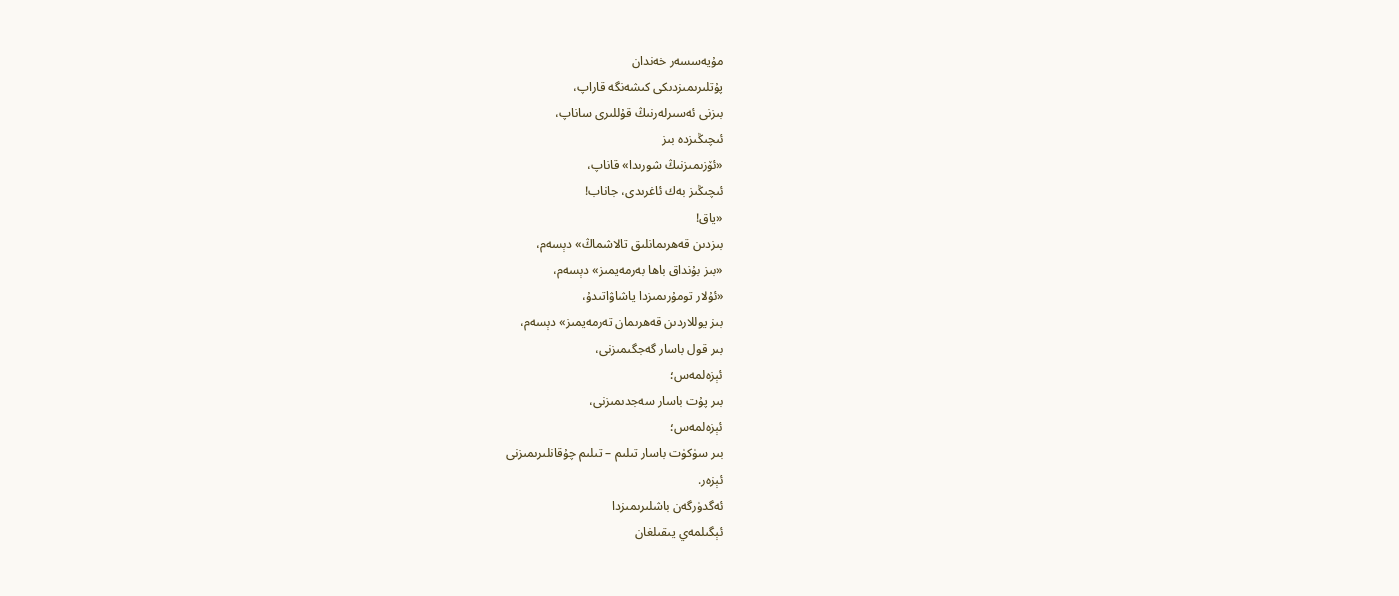مۇيەسسەر خەندان
پۇتلىرىمىزدىكى كىشەنگە قاراپ،
بىزنى ئەسىرلەرنىڭ قۇللىرى ساناپ،
ئىچىڭىزدە بىز
«ئۆزىمىزنىڭ شورىدا» قاناپ،
ئىچىڭىز بەك ئاغرىدى، جاناب!
«ياق!
بىزدىن قەھرىمانلىق تالاشماڭ» دېسەم،
«بىز بۇنداق باھا بەرمەيمىز» دېسەم،
«ئۇلار تومۇرىمىزدا ياشاۋاتىدۇ،
بىز يوللاردىن قەھرىمان تەرمەيمىز» دېسەم،
بىر قول باسار گەجگىمىزنى،
ئېزەلمەس؛
بىر پۇت باسار سەجدىمىزنى،
ئېزەلمەس؛
بىر سۈكۈت باسار تىلىم – تىلىم چۇقانلىرىمىزنى
ئېزەر.
ئەگدۈرگەن باشلىرىمىزدا
ئېگىلمەي يىقىلغان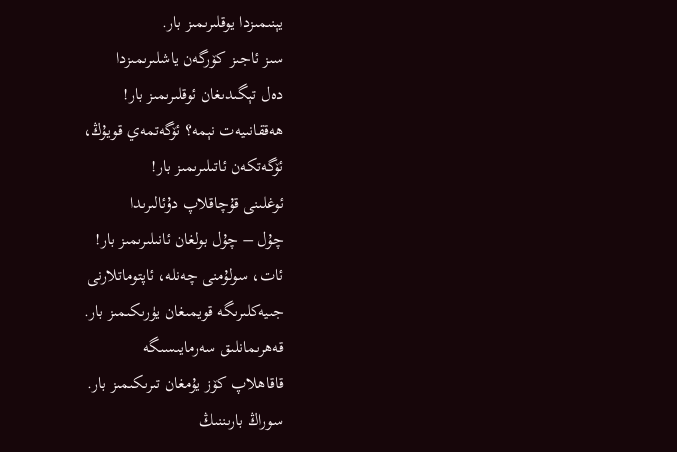يېنىمىزدا يوقلىرىمىز بار.
سىز ئاجىز كۆرگەن ياشلىرىمىزدا
دەل تېگىدىغان ئوقلىرىمىز بار!
ھەققانىيەت نېمە؟ ئۆگەتمەي قويۇڭ،
ئۆگەتكەن ئاتىلىرىمىز بار!
ئوغلىنى قۇچاقلاپ دۇئالىرىدا
چۇل – چۇل بولغان ئانىلىرىمىز بار!
ئات، سولۇمنى چەنلە، ئاپتوماتلارنى
جىيەكلىرىگە قويمىغان يۈرىكىمىز بار.
قەھرىمانلىق سەرمايىسىگە
قاقاھلاپ كۆز يۇمغان تىرىكىمىز بار.
سوراڭ بارىننىڭ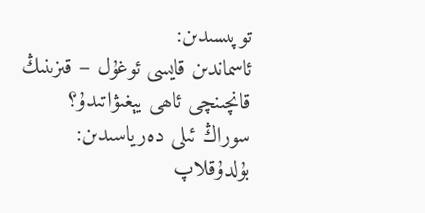توپىسىدىن:
ئاسماندىن قايسى ئوغۇل – قىزىنىڭ
قانچىنچى ئاھى يېغىۋاتىدۇ؟
سوراڭ ئىلى دەرياسىدىن:
بۇلدۇقلاپ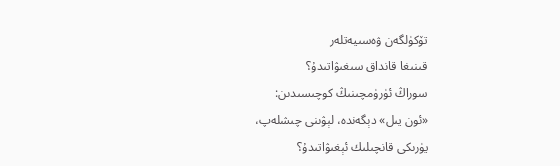تۆكۈلگەن ۋەسىيەتلەر
قىنىغا قانداق سىغىۋاتىدۇ؟
سوراڭ ئۈرۈمچىنىڭ كوچىسىدىن:
«ئون يىل» دېگەندە، لېۋىنى چىشلەپ،
يۈرىكى قانچىلىك ئېغىۋاتىدۇ؟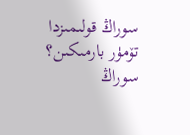سوراڭ قولىمىزدا تۆمۈر بارمىكىن؟
سوراڭ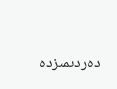دەردىمىزدە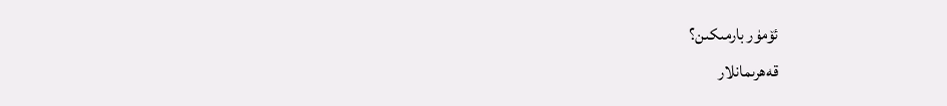ئۆمۈر بارمىكىن؟
قەھرىمانلار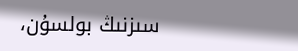سىزنىڭ بولسۇن،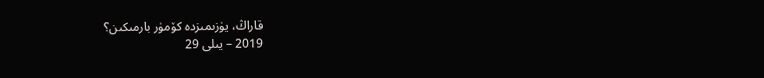قاراڭ، يۈزىمىزدە كۆمۈر بارمىكىن؟
2019 – يىلى 29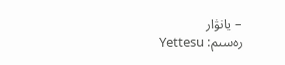– يانۋار
رەسىم: Yettesu